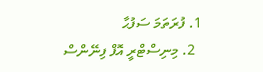1. ފުރަތަމަ ސަފުޙާ
  2. މިނިސްޓްރީ އޮފް ފިނޭންސް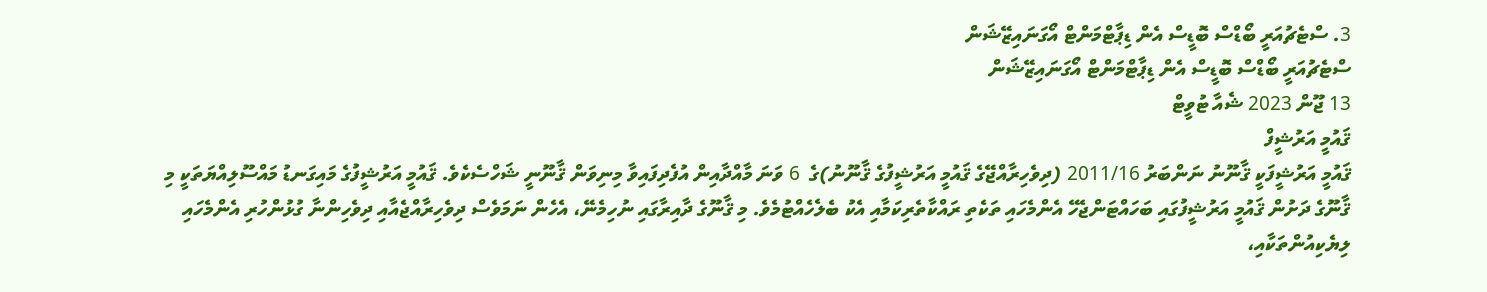3. ސްޓެޗުއަރީ ބޯޑްސް ބޮޑީސް އެން ޑިޕާޓްމަންޓް އޯގަނައިޒޭޝަން
ސްޓެޗުއަރީ ބޯޑްސް ބޮޑީސް އެން ޑިޕާޓްމަންޓް އޯގަނައިޒޭޝަން
13 ޖޫން 2023 ޝެއާ ޓުވީޓް
ޤައުމީ އަރުޝީފް
ޤައުމީ އަރުޝީފަކީ ޤާނޫނު ނަންބަރު 2011/16 (ދިވެހިރާއްޖޭގެ ޤައުމީ އަރުޝީފުގެ ޤާނޫނު)ގެ  6 ވަނަ މާއްދާއިން އުފެދިފައިވާ މިނިވަން ޤާނޫނީ ޝަހްސެކެވެ. ޤައުމީ އަރުޝީފުގެ މައިގަނޑު މައްސޫލިއްޔަތަކީ މި ޤާނޫގެ ދަށުން ޤައުމީ އަރުޝީފުގައި ބަހައްޓަންޖެހޭ އެންމެހައި ތަކެތި ރައްކާތެރިކަމާއި އެކު ބެލެހެއްޓުމެވެ. މި ޤާނޫގެ ދާއިރާގައި ނުހިމެނޭ، އެހެން ނަމަވެސް ދިވެހިރާއްޖެއާއި ދިވެހިންނާ ގުޅުންހުރި އެންމެހައި ލިޔެކިއުންތަކާއި،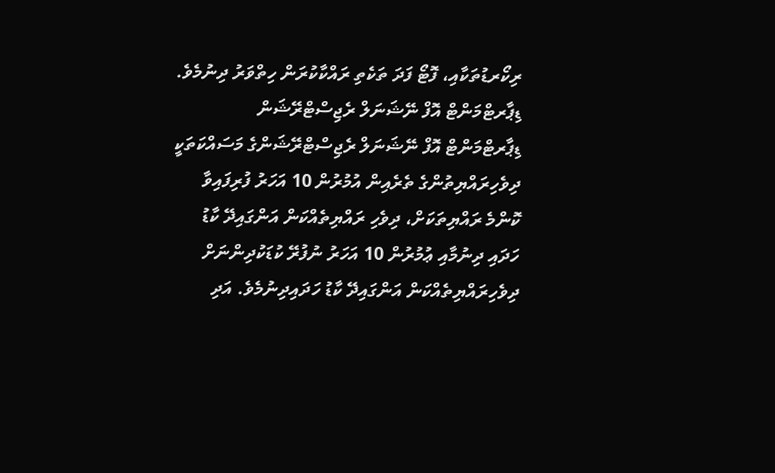ރިކޯރޑުތަކާއި، ފޮޓޯ ފަދަ ތަކެތި ރައްކާކުރަން ހިތްވަރު ދިނުމެވެ.
ޑިޕާރޓްމަންޓް އޮފް ނޭޝަނަލް ރެޖިސްޓްރޭޝަން
ޑިޕާރޓްމަންޓް އޮފް ނޭޝަނަލް ރެޖިސްޓްރޭޝަންގެ މަސައްކަތަކީ ދިވެހިރައްޔިތުންގެ ތެރެއިން އުމުރުން 10 އަހަރު ފުރިފައިވާ ކޮންމެ ރައްޔިތަކަށް، ދިވެހި ރައްޔިތެއްކަން އަންގައިދޭ ކާޑު ހަދައި ދިނުމާއި ޢުމުރުން 10 އަހަރު ނުފުރޭ ކުޑަކުދިންނަށް ދިވެހިރައްޔިތެއްކަން އަންގައިދޭ ކާޑު ހަދައިދިނުމެވެ. އަދި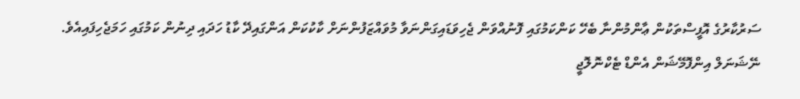ސަރުކާރުގެ އޮފީސްތަކުން ޢާންމުންނާ ބެހޭ ކަންކަމުގައި ފޮނުއްވަން ޖެހިވަޑައިގަންނަވާ މުވައްޒަފުންނަށް ކާކުކަން އަންގައިދޭ ކާޑު ހަދައި ދިނުން ކަމުގައި ހަމަޖެހިފައިއެވެ.
ނޭޝަނަލް އިންފޮމޭޝަން އެންޑް ޓެކްނޮލޮޖީ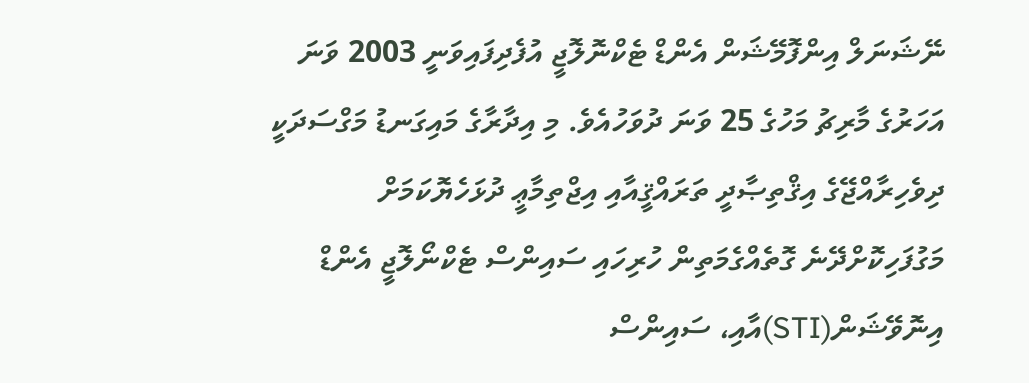ނޭޝަނަލް އިންފޮމޭޝަން އެންޑް ޓެކްނޮލޮޖީ އުފެދިފައިވަނީ 2003 ވަނަ އަހަރުގެ މާރިޗު މަހުގެ 25 ވަނަ ދުވަހުއެވެ. މި އިދާރާގެ މައިގަނޑު މަގްސަދަކީ ދިވެހިރާއްޖޭގެ އިޤްތިޞާދީ ތަރައްޤީއާއި އިޖްތިމާޢީ ދުޅަހެޔޮކަމަށް މަގުފަހިކޮށްދޭނެ ގޮތެއްގެމަތިން ހުރިހައި ސައިންސް ޓެކްނޯލޮޖީ އެންޑް އިނޮވޭޝަން(STI)އާއި، ސައިންސް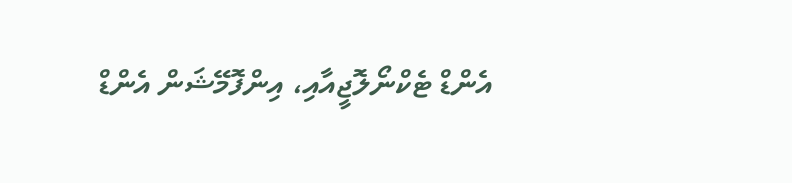އެންޑް ޓެކްނޯލޮޖީއާއި، އިންފޮމޭޝަން އެންޑް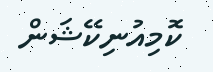ކޮމިއުނިކޭޝަން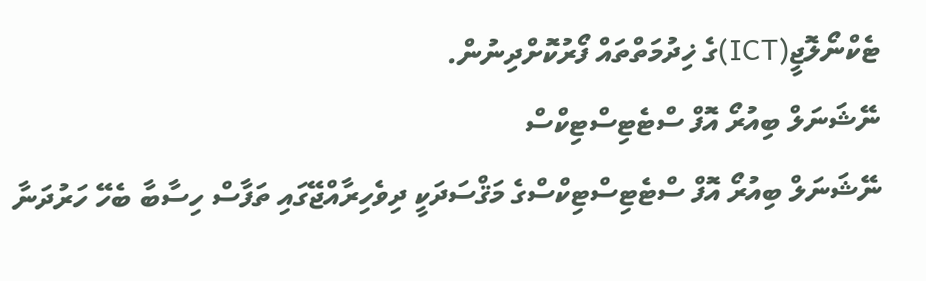ޓެކްނޯލޮޖީ(ICT)ގެ ޚިދުމަތްތައް ފޯރުކޮށްދިނުން.
ނޭޝަނަލް ބިއުރޯ އޮފް ސްޓެޓިސްޓިކްސް
ނޭޝަނަލް ބިއުރޯ އޮފް ސްޓެޓިސްޓިކްސްގެ މަޤްސަދަކީ ދިވެހިރާއްޖޭގައި ތަފާސް ހިސާބާ ބެހޭ ހަރުދަނާ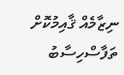ނިޒާމެއް ޤާއިމުކޮށް ތަފާސްހިސާބު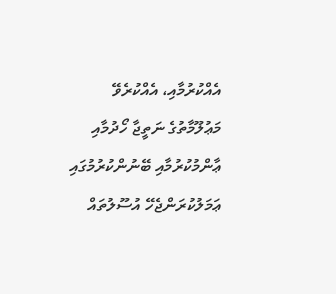އެއްކުރުމާއި، އެއްކުރެވޭ މަޢުލޫމާތުގެ ނަތީޖާ ހޯދުމާއި ޢާންމުކުރުމާއި ބޭނުންކުރުމުގައި ޢަމަލުކުރަންޖެހޭ އުސޫލުތައް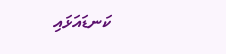ކަނޑައަޅައި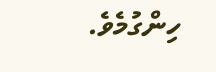ހިންގުމެވެ.